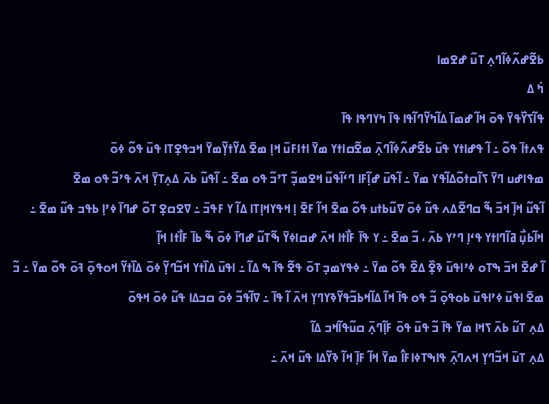ߕߐ߬ߝߍ߬ߦߊ߬ߣߍ߲ ߠߎ߬ ߝߐߘߊ
ߤ߭ ߡ
ߟߊ߬ߖߌ߰ߟߌ߫ ߟߋ߫ ߞߊ߬ ߝߘߊ߫ ߡߊ߬ߤߌ߬ߣߊ߬ߟߊ ߟߊ߫ ߤߌߣߟߊ ߟߊ߫
ߟߍߙߊ߫ ߟߋ߬ ߸ ߊ߬ ߟߝߊߙߌ ߟߎ߫ ߕߐ߬ߝߍ߬ߦߊ߬ߣߍ߲߫ ߘߐ߬ߛߊߙߌ ߘߌ߫ ߊߙߊߓߎ߫ ߞߊ߲ ߘߐ߫ ߡߌ߬ߙߌ߲߬ߘߌ߫ ߞߏߟߐ߲ߠߊ ߟߎ߫ ߟߋ߬ ߦߋ߫
ߘߟߊߝߎ ߣߌ߫ ߖߊ߬ߛߙߋ߬ߡߊ߬ߟߌ ߘߌ߫ ߸ ߊ߬ߟߎ߫ ߝߊ߲߬ߓߊ ߣߵߊ߬ߟߎ߬ ߞߐߘߏ߲߬ ߠߴߏ߬ ߟߋ ߘߐ߫ ߸ ߊ߬ߟߎ߬ ߕߍ߫ ߡߍ߲ߠߌ߲߫ ߞߍ߫ ߟߴߏ߬ ߟߋ ߘߐ߫
ߊ߬ߟߎ߬ ߞߊ߲߫ ߞߏ߫ ߒ߬ ߛߣߐ߬ߡߍ ߟߎ߬ ߦߋ߫ ߜߎ߬ߕߙߎ ߟߋ߬ ߘߐ߫ ߞߊ߬ ߓߐ߫ ߊ߲ ߞߟߌߞߊ߲ߠߊ ߡߊ߬ ߌ ߓߟߏ߫ ߸ ߜߐߛߐ߲ ߠߋ߬ ߝߣߊ߫ ߦߴߊ߲ ߕߟߏ ߟߎ߬ ߘߐ߫ ߸ ߞߊ߬ߕߎ߲߯ ߥߊ߬ߣߊߙߌ ߟߵߊ߲ ߣߴߌ ߕߍ߫ ، ߏ߬ ߘߐ߫ ߸ ߌ ߟߊ߫ ߓߊ߯ߙߊ ߞߍ߫ ߝߛߊߦߌ߫ ߒ߬ߠߎ߬ ߝߣߊ߫ ߦߋ߫ ߒ߬ ߕߊ߫ ߓߊ߯ߙߊ ߞߊ߲߬
ߊ߬ ߝߐ߫ ߞߏ߫ ߒߠߋ ߦߴߊߟߎ߫ ߢߐ߲߰ ߡߐ߰ ߟߋ߬ ߘߌ߫ ߸ ߦߟߌߘߏ߲ ߠߋ߫ ߟߐ߬ ߟߊ߫ ߒ ߡߊ߬ ߸ ߊߟߎ߫ ߡߊ߰ߙߌ ߞߏ߬ߣߌ߲߬ ߦߋ߫ ߡߊ߰ߙߌ߬ ߞߋߟߋ߲߫ ߔߋ߫ ߟߋ߬ ߘߌ߫ ߸ ߏ߬ ߘߐ߫ ߊߟߎ߫ ߦߴߊߟߎ߫ ߕߋߟߋ߲߫ ߏ߬ ߟߋ ߟߊ߫ ߞߊ߬ ߡߊ߬ߞߕߏ߬ߟߌ߬ߢߌߣߌ߲ ߞߍ߫ ߊ߬ ߟߊ߫ ߸ ߜߊ߬ߟߏ߬ ߦߋ߫ ߛߏߡߊ ߟߎ߬ ߦߋ߫ ߞߟߋ߫
ߡߍ߲ ߠߎ߬ ߕߍ߫ ߖߞߊ ߘߌ߫ ߟߊ߫ ߏ߬ ߟߎ߫ ߟߋ߫ ߓߊ߲߬ߣߍ߲߫ ߛߎ߬ߟߊ߬ߞߏ ߡߊ߬
ߡߍ߲ ߠߎ߫ ߞߏ߬ߣߌ߲ ߞߍߣߍ߲߫ ߟߊߒߠߦߊߓߊ߮ ߘߌ߫ ߞߊ߬ ߓߊ߲߫ ߞߊ߬ ߢߌ߬ߡߊ ߟߎ߬ ߞߍ߫ ߸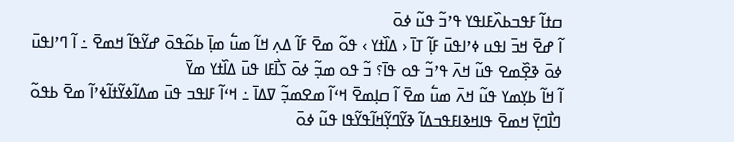ߛߙߊ߬ ߓߟߏߕߍ߰ߓߊߟߌ ߟߴߏ߬ ߟߎ߬ ߦߋ߫
ߊ߬ ߝߐ߫ ߞߏ߫ ߊߟߎ ߦߴߊߟߎ߫ ߓߊ߲߬ ߠߊ߫ ‹ ߡߊ߰ߙߌ › ߟߋ߬ ߘߐ߫ ߓߊ߬ ߡߍ߲ ߞߊ߬ ߘߎ߱ ߘߊ߲߫ ߕߋ߬ߟߋ߫ ߝߌ߬ߟߊ߬ ߞߘߐ߫ ߸ ߊ߬ ߣߴߊߟߎ߫ ߦߋ߫ ߢߐ߲߰ߘߐ ߟߎ߬ ߞߍ߫ ߟߴߏ߬ ߟߋ ߟߊ߫؟ ߏ߬ ߟߋ ߘߏ߲߬ ߦߋ߫ ߖߊ߯ߓߊ ߟߎ߫ ߡߊ߰ߙߌ ߘߌ߫
ߊ߬ ߞߊ߬ ߕߌ߲ߘߌ ߟߎ߬ ߞߍ߫ ߘߎ߱ ߘߐ߫ ߊ߬ ߛߊ߲ߘߐ߫ ߞߵߊ߬ ߘߐߘߏ߲߬ ߜߡߊ߫ ߸ ߞߵߊ߬ ߓߊߟߏ ߟߎ߫ ߘߡߊ߬ߦߌ߬ߙߊ߬ߦߴߊ߬ ߘߐ߫ ߕߟߋ߬ ߣߊ߯ߣߌ߲߫ ߞߘߐ߫ ߟߊߞߢߊߓߟߏߡߊ߬ ߢߌ߬ߣߌ߲߬ߞߊ߬ߟߌ߬ߟߊ ߟߎ߬ ߦߋ߫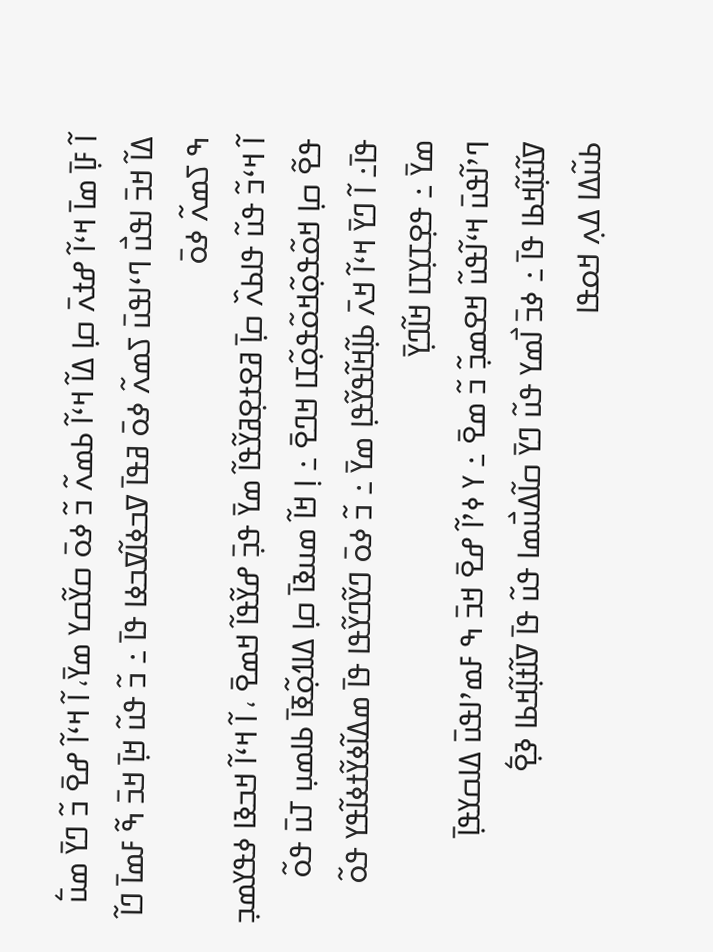ߊ߬ ߓߊ߲߫ ߘߊ߫ ߞߵߊ߬ ߝߙߍ߫ ߛߊ߲ ߡߊ߬ ߞߵߊ߬ ߕߘߍ߬ ߏ߬ ߦߋ߫ ߛߌ߬ߛߌ ߘߌ߫، ߊ߬ ߞߵߊ߬ ߝߐ߫ ߏ߬ ߣߌ߫ ߘߎ߱ ߡߊ߬ ߞߏ߫ ߊߟߎ߯ ߣߵߊߟߎ߫ ߖߘߍ߬ ߦߋ߫ ߥߟߊ߫ ߜߏߦߊ߬ߜߏߦߊ ߟߊ߫ ߸ ߏ߬ ߟߎ߬ ߞߊ߲߫ ߞߏ߫ ߒ߬ ߓߘߊ߫ ߣߊ߬ ߒ ߖߘߍ߬ ߦߋ߫
ߊ߬ ߞߵߏ߬ ߟߎ߬ ߟߊߕߍ߰ ߛߊ߲߫ ߥߐߙߐ߲ߥߌ߬ߟߊ߬ ߘߌ߫ ߟߏ߲߫ ߝߌ߬ߟߊ߬ ߞߘߐ߫ ، ߊ߬ ߞߵߊ߬ ߞߏߢߊ ߦߟߌߘߏ߲ ߟߐ߬ ߛߊ߲ ߞߋ߬ߟߋ߲߬ߞߋ߬ߟߋ߲߬ߠߊ ߞߣߐ߫ ߸ ߊ߲ ߞߊ߬ ߘߎߢߊ߫ ߛߊ߲ ߡߊߗߋ߲߬ߧߊ߫ ߕߊߘߎ߲ ߠߎ߫ ߟߋ߬ ߟߊ߫߸ ߊ߬ ߣߌ߫ ߞߵߊ߬ ߞߍ߫ ߕߊ߲߬ߞߊ߬ߟߌ߬ߟߊ߲ ߘߌ߫ ߸ ߏ߬ ߦߋ߫ ߣߌ߬ߣߌ߬ߟߊ ߟߊ߫ ߘߡߊ߬ߦߌ߬ߙߦߊ߬ߟߌ ߟߋ߬ ߘߌ߫ ߸ ߟߐ߲ߠߌ߲ߠߊ ߞߊ߬ߣߌ߲߫
ߣߴߊ߬ߟߎ߫ ߞߵߊ߬ߟߎ߬ ߞߐߘߏ߲߬ ߏ߬ ߘߐ߫ ߸ ߌ ߦߴߊ߬ ߝߐ߫ ߞߏ߫ ߒ ߓߘߴߊߟߎ߫ ߡߊߛߌߟߊ߲߫ ߜߊ߬ߙߊ߲߬ߞߕߊ ߟߊ߫ ߸ ߦߏ߫ ߊ߯ߘߌ ߟߎ߬ ߣߌ߫ ߛߊ߬ߡߎ߯ߘߊ ߟߎ߬ ߟߊ߫ ߜߊ߬ߙߊ߲߬ߞߕߊ ߢߐ߲߱
ߕߎ߬ߡߊ ߡߍ߲ ߞߋߟߊ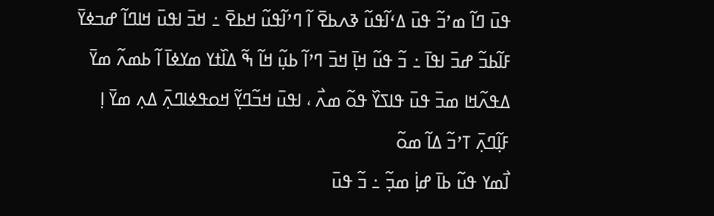ߟߎ߫ ߣߊ߬ ߘߴߏ߬ ߟߎ߫ ߡߵߊ߬ߟߎ߬ ߢߍߕߐ߫ ߊ߬ ߣߴߊ߬ߟߎ߬ ߞߕߐ߫ ߸ ߞߏ߫ ߊߟߎ߫ ߞߊߣߊ߬ ߝߏߦߌ߫ ߓߊ߬ߕߏ߬ ߝߏ߫ ߊߟߊ߫ ߸ ߏ߬ ߟߎ߬ ߞߊ߲߫ ߞߏ߫ ߣߴߊ߬ ߕߎ߲߬ ߞߊ߬ ߒ߬ ߡߊ߰ߙߌ ߘߌߦߊ߫ ߊ߬ ߕߘߍ߬ ߘߌ߫ ߡߟߍ߬ߞߊ ߘߏ߫ ߟߎ߫ ߟߊߖߌ߰ ߟߋ߬ ߘߍ߯ ، ߊߟߎ߫ ߞߏ߬ߣߌ߲߬ ߞߋߟߦߊߣߍ߲߫ ߡߍ߲ ߘߌ߫ ߊ߲ ߓߊ߲߬ߣߍ߲߫ ߠߴߏ߬ ߡߊ߬ ߘߋ߬
ߊ߯ߘߌ ߟߎ߬ ߕߊ߫ ߝߊ߲߭ ߘߏ߲߬ ߸ ߏ߬ ߟߎ߫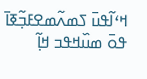ߞߵߊ߬ߟߎ߫ ߖߘߍ߬ߘߐߓߏ߲߬ߧߊ߫ ߟߋ߫ ߘߎ߰ߞߟߏ ߞߊ߲߬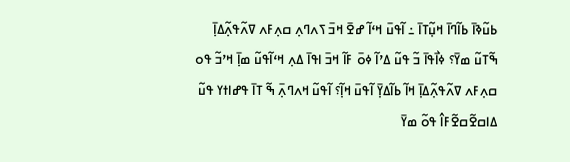ߕߎ߬ߢߊ߫ ߕߊ߬ߣߊ߫ ߞߎ߲߬ߠߊ߫ ߸ ߊ߬ߟߎ߫ ߞߵߊ߬ ߝߐ߫ ߞߏ߫ ߖߍߣߍ߲ ߛߍ߲ߓߍ ߜߍ߬ߟߍ߲߬ߡߊ߲߫ ߒ߬ߠߎ߬ ߘߌ߫؟ ߦߊ߯ߟߊ߫ ߏ߬ ߟߎ߬ ߡߴߊ߬ ߦߋ߫ ߓߊ߬ ߞߏ߫ ߊߟߊ߫ ߡߍ߲ ߞߵߊ߬ߟߎ߬ ߘߊ߲߫ ߞߴߏ߬ ߟߋ ߛߍ߲ߓߍ ߜߍ߬ߟߍ߲߬ߡߊ߲߫ ߞߊ߬ ߕߊ߬ߡߌ߲߫ ߊ߬ߟߎ߫ ߞߊ߲߬؟ ߊ߬ߟߎ߬ ߞߍߣߍ߲߫ ߒ߬ ߠߊ߫ ߟߝߊߙߌ ߟߎ߬ ߡߊߛߐ߬ߛߐ߬ߓߊ߮ ߟߋ߬ ߘߌ߫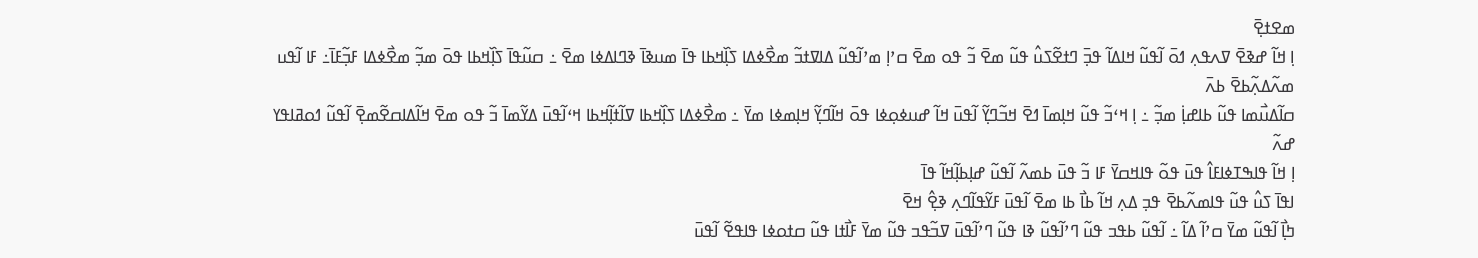ߘߐߙߐ߲߫
ߊ߲ ߞߊ߬ ߝߢߐ߫ ߜߍߟߍ߲ ߗߋ߫ ߊ߬ߟߎ߬ ߞߊߡߊ߬ ߟߏ߲߫ ߣߙߐ߬ߖߎ߮ ߟߎ߬ ߘߐ߫ ߏ߬ ߟߋ ߘߐ߫ ߛߴߊ߲ ߘߴߊ߬ߟߎ߬ ߡߊߜߙߏ߬ ߘߐ߯ߦߡߊ ߖߊ߲߰ߞߕߊ ߟߊ߫ ߘߎߢߊ߫ ߢߣߊߡߦߊ ߘߐ߫ ߸ ߛߎ߬ߟߊ߫ ߖߊ߲߰ߞߕߊ ߟߋ߫ ߘߏ߲߬ ߘߐ߯ߦߡߊ ߓߏ߲߬ߓߊ߫߸ ߓߊ ߊ߬ߟߎ ߘߍ߬ߡߍ߲߬ߕߐ߫ ߕߍ߫
ߛߊ߬ߡߎ߯ߘߊ ߟߎ߬ ߕߊߝߊ߲߭ ߘߏ߲߬ ߸ ߊ߲ ߞߵߏ߬ ߟߎ߬ ߞߊ߲ߘߊ߫ ߗߐ߫ ߞߏ߬ߣߌ߲߬ ߊ߬ߟߎ߫ ߞߊ߬ ߝߎߦߋ߲ߦߊ ߟߋ߫ ߞߊ߬ߣߌ߲߬ ߞߊ߲ߘߦߊ ߘߌ߫ ߸ ߘߐ߯ߦߡߊ ߖߊ߲߰ߞߕߊ ߜߊ߬ߙߊ߲߬ߞߕߊ ߞߵߊ߬ߟߎ߫ ߡߌ߬ߘߊ߫ ߏ߬ ߟߋ ߘߐ߫ ߞߊ߬ߡߊߛߐ߬ߘߐ߲߫ ߊ߬ߟߎ߬ ߗߋߥߊߟߌ ߝߍ߬
ߊ߲ ߞߊ߬ ߟߊߒߠߦߊߓߊ߮ ߟߎ߫ ߟߋ߬ ߟߊߞߛߌ߫ ߓߊ ߏ߬ ߟߎ߫ ߕߘߍ߬ ߊ߬ߟߎ߬ ߝߊ߲ߕߊ߲߬ߞߊ߬ ߟߊ߫
ߊߟߊ߫ ߖߎ߮ ߟߎ߬ ߟߊߘߍ߬ߕߐ߫ ߟߏ߲ ߡߍ߲ ߞߊ߬ ߕߊ߯ ߕߊ ߘߐ߫ ߊ߬ߟߎ߫ ߓߌ߬ߟߊ߬ߣߍ߲ ߢߐ߲߮ ߞߐ߫
ߤߊ߲߯ ߊ߬ߟߎ߬ ߘߌ߫ ߛߴߊ߬ ߡߊ߬ ߸ ߊ߬ߟߎ߬ ߕߟߏ ߟߎ߬ ߣߴߊ߬ߟߎ߬ ߢߊ ߟߎ߬ ߣߴߊ߬ߟߎ߫ ߜߏ߬ߟߏ ߟߎ߬ ߘߌ߫ ߓߊ߯ߙߊ ߟߎ߬ ߛߙߋߦߊ ߟߊߟߐ߬ ߊ߬ߟߎ߫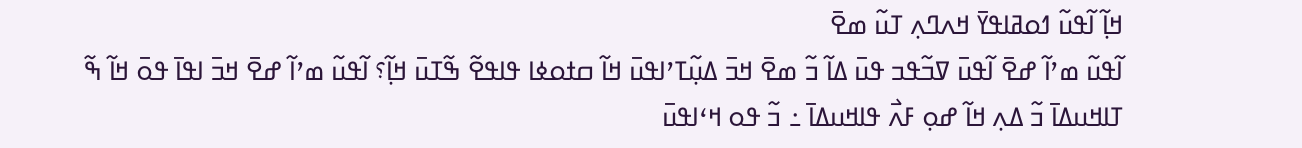ߞߊ߲߬ ߊ߬ߟߎ߬ ߗߋߥߊߟߌ߫ ߞߍߣߍ߲ ߠߎ߬ ߘߐ߫
ߊ߬ߟߎ߬ ߘߴߊ߬ ߝߐ߫ ߊ߬ߟߎ߫ ߜߏ߬ߟߏ ߟߎ߫ ߡߊ߬ ߏ߬ ߘߐ߫ ߞߏ߫ ߡߎ߲߬ߠߴߊߟߎ߫ ߞߊ߬ ߛߙߋߦߊ ߟߊߟߐ߬ ߒ߬ߠߎ߫ ߞߊ߲߬؟ ߊ߬ߟߎ߬ ߘߴߊ߬ ߝߐ߫ ߞߏ߫ ߊߟߊ߫ ߟߋ߫ ߞߊ߬ ߒ߬ ߠߊߞߎߡߊ߫ ߏ߬ ߡߍ߲ ߞߊ߬ ߝߋ߲ ߓߍ߯ ߟߊߞߎߡߊ߫ ߸ ߏ߬ ߟߋ ߞߵߊߟߎ߫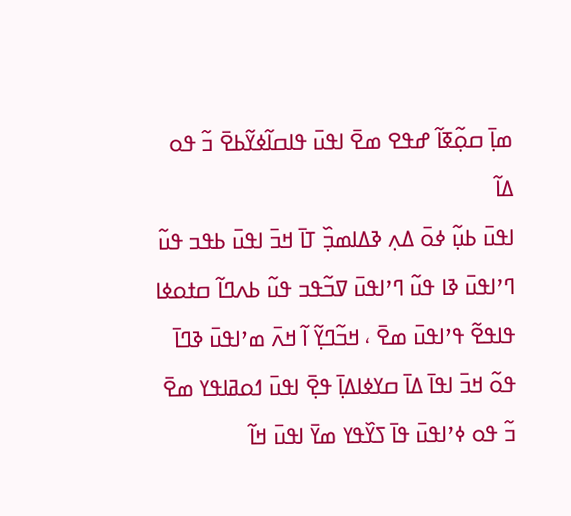ߘߊ߲߫ ߛߋ߲߬ߧߊ߬ ߝߟߐ ߘߐ߫ ߊߟߎ߫ ߟߊߛߊ߬ߦߌ߬ߕߐ߫ ߏ߬ ߟߋ ߡߊ߬
ߊߟߎ߫ ߕߎ߲߬ ߦߋ߫ ߡߍ߲ ߢߡߊߘߏ߲߰ ߠߊ߫ ߞߏ߫ ߊߟߎ߫ ߕߟߏ ߟߎ߬ ߣߴߊߟߎ߫ ߢߊ ߟߎ߬ ߣߴߊߟߎ߫ ߜߏ߬ߟߏ ߟߎ߬ ߕߍߣߊ߬ ߛߙߋߦߊ ߟߊߟߐ߬ ߟߴߊߟߎ߫ ߘߐ߫ ، ߞߏ߬ߣߌ߲߬ ߊ߬ ߞߍ߫ ߘߴߊߟߎ߫ ߢߣߊ߫ ߟߋ߬ ߞߏ߫ ߊߟߊ߫ ߡߊ߫ ߛߌߦߊߡߊ߲߫ ߟߐ߲߫ ߊߟߎ߫ ߗߋߥߊߟߌ ߘߐ߫
ߏ߬ ߟߋ ߦߴߊߟߎ߫ ߟߊ߫ ߖߌ߰ߟߌ ߘߌ߫ ߊߟߎ߫ ߞߊ߬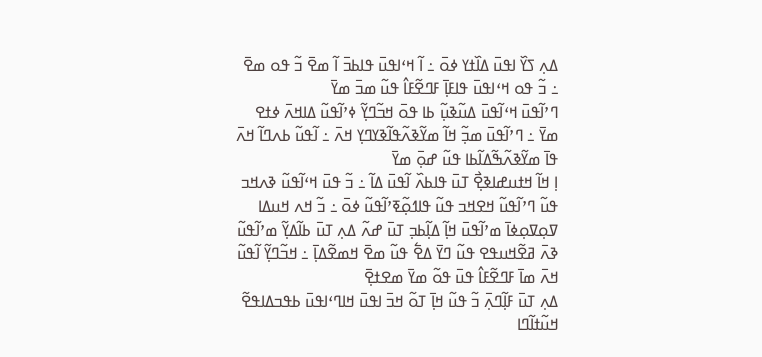ߡߍ߲ ߖߌ߰ ߊߟߎ߫ ߡߊ߰ߙߌ ߦߋ߫ ߸ ߊ߬ ߞߵߊߟߎ߫ ߟߊߕߏ߫ ߊ߬ ߘߐ߫ ߏ߬ ߟߋ ߘߐ߫ ߸ ߏ߬ ߟߋ ߞߵߊߟߎ߫ ߟߊߓߊ߲߫ ߓߣߐ߬ߓߊ߮ ߟߎ߬ ߘߏ߫ ߘߌ߫
ߣߴߊ߬ߟߎ߫ ߞߵߊ߬ߟߎ߫ ߡߎ߬ߢߎ߲߬ ߕߊ ߟߋ߫ ߞߏ߬ߣߌ߲߬ ߦߴߊ߬ߟߎ߬ ߡߊߞߍ߫ ߦߙߐ ߘߌ߫ ߸ ߣߴߊ߬ߟߎ߫ ߘߏ߲߬ ߞߊ߬ ߘߌ߬ߢߍ߬ߟߊ߬ߢߌߣߌ߲ ߞߍ߫ ߸ ߊ߬ߟߎ߬ ߕߍߣߊ߬ ߞߍ߫ ߟߊ߫ ߘߌ߬ߢߍ߬ߒ߬ߡߊ߬ߕߊ ߟߎ߬ ߝߋ߲߫ ߘߌ߫
ߊ߲ ߞߊ߬ ߞߙߎߝߊߢߐ߲߯ ߠߎ߫ ߟߊߕߍ߰ ߊ߬ߟߎ߫ ߡߊ߬ ߸ ߏ߬ ߟߎ߫ ߞߵߊ߬ߟߎ߬ ߢߍߞߏ ߟߎ߬ ߣߴߊ߬ߟߎ߬ ߞߐߞߏ ߟߎ߬ ߟߊߗߋ߲߬ߧߴߊ߬ߟߎ߬ ߦߋ߫ ߸ ߏ߬ ߞߍ ߞߎߡߊ ߜߋ߲ߜߋ߲ߦߊ߫ ߘߴߊ߬ߟߎ߫ ߞߊ߲߬ ߡߊ߲߬ߕߏ߲ ߠߎ߫ ߝߍ߬ ߡߍ߲ ߠߎ߫ ߕߊ߬ߡߌ߲߬ ߘߴߊ߬ߟߎ߬ ߢߍ߫ ߥߐ߬ߞߎߟߐ ߟߎ߬ ߣߌ߫ ߡߐ߱ ߟߎ߬ ߘߐ߫ ߞߘߐ߬ߡߊ߲߫ ߸ ߞߏ߬ߣߌ߲߬ ߊ߬ߟߎ߬ ߞߍ߫ ߘߊ߫ ߓߣߐ߬ߓߊ߮ ߟߎ߫ ߟߋ߬ ߘߌ߫ ߘߐߙߐ߲߫
ߡߍ߲ ߠߎ߫ ߓߊ߲߬ߣߍ߲߫ ߏ߬ ߟߎ߬ ߞߊ߲߫ ߠߋ߬ ߞߏ߫ ߊߟߎ߫ ߞߊߣߵߊߟߎ߫ ߕߟߏߡߊߟߐ߬ ߞߎ߬ߙߊ߬ߣߊ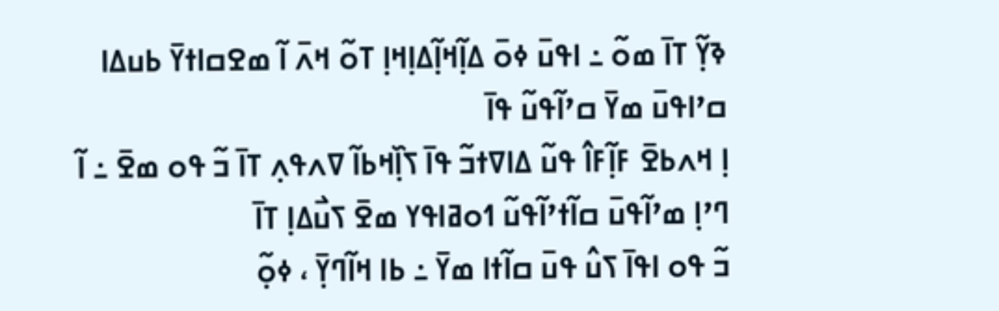ߢߌ߲߬ ߠߊ߫ ߘߋ߬ ߸ ߊߟߎ߫ ߦߋ߫ ߡߊ߲߬ߞߊ߲߬ߡߊ߲ߞߊ߲ ߠߋ߬ ߞߍ߫ ߊ߬ ߘߐߛߊߙߌ߫ ߕߎߡߊ ߛߴߊߟߎ߫ ߘߌ߫ ߛߴߊ߬ߟߎ߬ ߟߊ߫
ߊ߲ ߞߍߕߐ߫ ߓߊ߲߬ߓߊ߮ ߟߎ߬ ߡߊߜߙߏ߬ ߟߊ߫ ߖߊ߲߰ߞߕߊ߬ ߜߍߟߍ߲ ߠߊ߫ ߏ߬ ߟߋ ߘߐ߫ ߸ ߊ߬ ߣߴߊ߲ ߘߴߊ߬ߟߎ߫ ߛߊ߬ߙߴߊ߬ߟߎ߬ ߗߋߥߊߟߌ ߘߐ߫ ߖߎ߯ߡߊ߲ ߠߊ߫
ߏ߬ ߟߋ ߊߟߊ߫ ߖߎ߮ ߟߎ߫ ߛߊ߬ߙߊ ߘߌ߫ ߸ ߕߊ ߞߊ߬ߣߌ߲߫ ، ߦߋ߲߬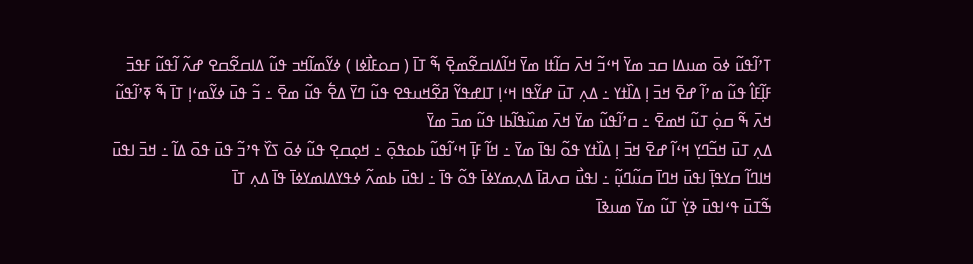ߠߴߊ߬ߟߎ߬ ߦߋ߫ ߘߎߡߊ ߛߏ ߘߌ߫ ߞߵߏ߬ ߞߍ߫ ߛߊ߬ߙߊ ߘߌ߫ ߞߊ߬ߡߊߛߐ߬ߘߐ߲߫ ߒ߬ ߠߊ߫ ( ߛߋߓߊ߯ߦߊ ) ߦߌ߬ߘߊ߬ߞߏ ߟߎ߬ ߡߊߛߐ߬ߛߐ ߝߍ߬ ߊ߬ߟߎ߬ ߓߟߏ߫
ߓߊ߲߬ߓߊ߮ ߟߎ߬ ߘߴߊ߬ ߝߐ߫ ߞߏ߫ ߊ߲ ߡߊ߰ߙߌ ߸ ߡߍ߲ ߠߎ߫ ߝߌ߬ߟߊ ߞߵߊ߲ ߠߊߝߟߌ߬ ߥߐ߬ߞߎߟߐ ߟߎ߬ ߣߌ߫ ߡߐ߱ ߟߎ߬ ߘߐ߫ ߸ ߏ߬ ߟߎ߫ ߦߌ߬ߘߵߊ߲ ߠߊ߫ ߒ߬ ߧߴߊ߬ߟߎ߬ ߞߍ߫ ߒ߬ ߛߋ߲߭ ߠߎ߬ ߞߘߐ߫ ߸ ߛߴߊ߬ߟߎ߬ ߘߌ߫ ߞߍ߫ ߘߎ߰ߟߊ߬ߕߊ ߟߎ߬ ߘߏ߫ ߘߌ߫
ߡߍ߲ ߠߎ߫ ߞߏ߬ߣߌ߲ ߞߵߊ߬ ߝߐ߫ ߞߏ߫ ߊ߲ ߡߊ߰ߙߌ ߟߋ߬ ߊߟߊ߫ ߘߌ߫ ߸ ߞߊ߬ ߓߊ߲߫ ߞߵߊ߬ߟߎ߬ ߕߋߟߋ߲߫ ߸ ߞߋ߲ߛߐ߲ ߟߎ߬ ߦߋ߫ ߖߌ߰ ߟߴߏ߬ ߟߎ߫ ߟߋ߫ ߡߊ߬ ߸ ߞߏ߫ ߊߟߎ߫ ߞߊߣߊ߬ ߛߌߟߊ߲߫ ߊߟߎ߫ ߞߣߊ߫ ߛߎ߬ߣߎ߲߬ ߸ ߊߟߎ߯ ߛߍߥߊ߫ ߡߍ߲ߘߌߦߊ߫ ߟߋ߬ ߟߊ߫ ߸ ߊߟߎ߫ ߕߘߍ߬ ߦߟߌߡߊߘߌߦߊ߫ ߟߊ߫ ߡߍ߲ ߠߊ߫
ߒ߬ߠߎ߫ ߟߵߊߟߎ߫ ߢߌ߲߭ ߠߎ߬ ߘߌ߫ ߘߎߢߊ߫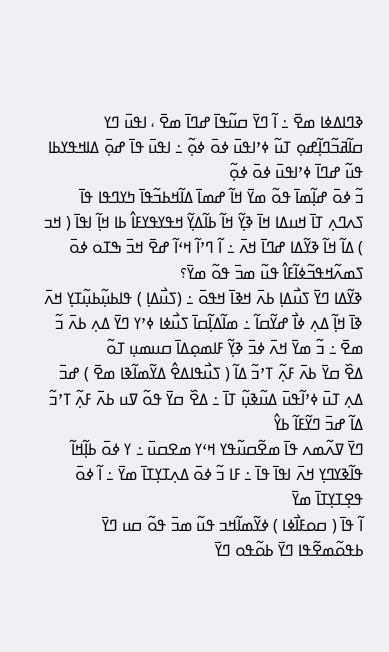ߢߣߊߡߦߊ ߘߐ߫ ߸ ߊ߬ ߣߌ߫ ߛߎ߬ߟߊ߫ ߝߣߊ߫ ߘߐ߫ ، ߊߟߎ߫ ߣߌ ߛߊ߬ߥߏ߬ߣߊ߲߬ߝߋ߲ ߠߎ߬ ߦߴߊߟߎ߫ ߦߋ߫ ߦߋ߲߬ ߸ ߊߟߎ߫ ߟߊ߫ ߝߋ߲߫ ߡߊߞߟߌߕߊ ߟߎ߬ ߝߣߊ߫ ߦߴߊߟߎ߫ ߦߋ߫ ߦߋ߲߬
ߏ߬ ߦߋ߫ ߝߊ߲߬ߘߊ߫ ߟߋ߬ ߘߌ߫ ߞߊ߬ ߝߘߊ߫ ߡߊ߬ߞߕߏ߬ߟߊ߫ ߤߌߣߟߊ ߟߊ߫
ߖߍߣߍ߲ ߠߊ߫ ߞߎߡߊ ߞߊ߫ ߢߌ߲߬ ߞߊ߬ ߕߊ߬ߡߌ߲߬ ߞߟߌߟߌߓߊ߮ ߕߊ ߞߊ߲߬ ߊߟߊ߫ ( ߞߏ ) ߡߊ߬ ߞߊ߬ ߢߌ߬ߡߊ ߝߣߊ߫ ߞߍ߫ ߸ ߊ߬ ߣߴߊ߬ ߞߵߊ߬ ߝߐ߫ ߞߏ߫ ߒߠߋ ߦߋ߫ ߖߘߍ߬ߞߟߏ߬ߦߊ߬ߓߊ߮ ߟߎ߬ ߘߏ߫ ߟߋ߬ ߘߌ߫؟
ߢߌ߬ߡߊ ߣߌ߫ ߖߎ߯ߡߊ߲ ߕߍ߫ ߞߢߊ߫ ߞߟߋ߫ ߸ (ߖߎ߯ߡߊ߲ ) ߟߊߕߎ߲߬ߕߎ߲߬ߠߌ߲ ߞߍ߫ ߢߊ߫ ߞߊ߲߬ ߡߍ߲ ߦߊ߯ ߝߌ߬ߛߊ߬ ߸ ߘߊ߬ߡߊ߲߬ߛߊ߫ ߖߎ߯ߦߊ ߦߴߌ ߣߌ߫ ߡߍ߲ ߕߍ߫ ߏ߬ ߘߐ߫ ߸ ߏ߬ ߘߌ߫ ߞߍ߫ ߦߏ߫ ߢߌ߲߬ ߓߊߘߋ߲ߡߊ߫ ߛߎߘߎ߲ ߠߋ߬
ߡߐ߰ ߛߌ߫ ߕߍ߫ ߓߍ߲߬ ߠߴߏ߬ ߡߊ߬ ( ߖߎ߯ߟߊߡߐ߮ ߡߌ߬ߘߊ߬ߢߊ ߘߐ߫ ) ߝߏ߫ ߡߍ߲ ߠߎ߫ ߦߴߊ߬ߟߎ߫ ߡߎ߬ߢߎ߲߬ ߠߊ߫ ߸ ߡߐ߰ ߛߌ߫ ߟߋ߬ ߜߎ ߕߍ߫ ߓߍ߲߬ ߠߴߏ߬ ߡߊ߬ ߝߏ߫ ߣߌ߬ߓߊ߬ ߕߌ߮
ߣߌ߫ ߜߍ߬ߘߍ ߟߊ߫ ߘߐ߬ߛߎ߬ߟߌ ߞߵߌ ߘߐߛߎ߫ ߸ ߌ ߦߋ߫ ߕߊ߲߬ߞߊ߬ ߟߊ߬ߢߌߣߌ߲ ߞߍ߫ ߊߟߊ߫ ߟߊ߫ ߸ ߓߊ ߏ߬ ߦߋ߫ ߡߍ߲ߠߌ߲ߠߊ߫ ߘߌ߫ ߸ ߊ߬ ߦߋ߫ ߟߐ߲ߠߌ߲ߠߊ߫ ߘߌ߫
ߊ߬ ߟߊ߫ ( ߛߋߓߊ߯ߦߊ ) ߦߌ߬ߘߊ߬ߞߏ ߟߎ߬ ߘߏ߫ ߟߋ߬ ߛߎ ߣߌ߫ ߕߟߋ߬ߘߐ߬ߟߊ ߣߌ߫ ߕߋ߬ߟߋ ߣߌ߫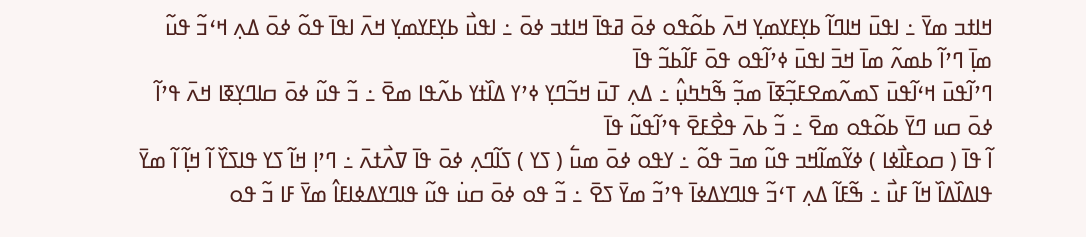ߞߊߙߏ ߘߌ߫ ߸ ߊߟߎ߫ ߞߊߣߊ߬ ߕߌ߲ߓߌߘߌ߲ ߞߍ߫ ߕߋ߬ߟߋ ߦߋ߫ ߥߟߊ߫ ߞߊߙߏ ߦߋ߫ ߸ ߊߟߎ߯ ߕߌ߲ߓߌߘߌ߲ ߞߍ߫ ߊߟߊ߫ ߟߋ߬ ߦߋ߫ ߡߍ߲ ߞߵߏ߬ ߟߎ߬ ߘߊ߲߫ ߣߴߊ߬ ߕߘߍ߬ ߘߊ߫ ߞߏ߫ ߊߟߎ߫ ߦߴߊ߬ߟߋ ߟߋ߫ ߓߊ߬ߕߏ߬ ߟߊ߫
ߣߴߊ߬ߟߎ߫ ߞߵߊ߬ߟߎ߫ ߖߘߍ߬ߘߐߓߏ߲߬ߧߊ߫ ߘߏ߲߬ ߒ߬ߤߤߎ߲߮ ߸ ߡߍ߲ ߠߎ߫ ߞߏ߬ߣߌ߲ ߦߴߌ ߡߊ߰ߙߌ ߕߍ߬ߟߊ ߘߐ߫ ߸ ߏ߬ ߟߎ߬ ߦߋ߫ ߛߊߣߌ߲ߧߊ ߞߍ߫ ߟߴߊ߬ ߦߋ߫ ߛߎ ߣߌ߫ ߕߋ߬ߟߋ ߘߐ߫ ߸ ߏ߬ ߕߍ߫ ߟߐ߯ߓߐ߫ ߟߴߊ߬ߟߎ߬ ߟߊ߫
ߊ߬ ߟߊ߫ ( ߛߋߓߊ߯ߦߊ ) ߦߌ߬ߘߊ߬ߞߏ ߟߎ߬ ߘߏ߫ ߟߋ߬ ߸ ߌߟߋ ߦߋ߫ ߘߎ߱ ( ߖߌ ) ߖߊ߬ߣߍ߲ ߦߋ߫ ߟߊ߫ ߜߍ߯ߙߍ߫ ߸ ߣߴߊ߲ ߞߊ߬ ߖߌ ߟߊߖߌ߰ ߊ߬ ߞߊ߲߬ ߊ߬ ߘߌ߫ ߟߊߡߊ߰ߡߊ߰ ߞߊ߬ ߓߎ߯ ߸ ߒ߬ߓߊ߬ ߡߍ߲ ߠߵߏ߬ ߟߊߣߌߡߦߊ߫ ߟߴߏ߬ ߘߌ߫ ߖߐ߫ ߸ ߏ߬ ߟߋ ߦߋ߫ ߛߎ߭ ߟߎ߬ ߟߊߣߌߡߦߊߓߊ߮ ߘߌ߫ ߓߊ ߏ߬ ߟߋ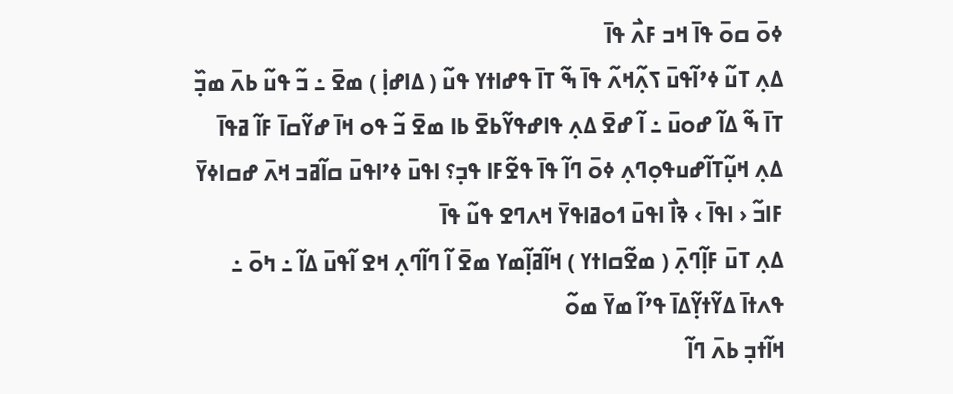ߦߋ߫ ߛߋ߫ ߟߊ߫ ߞߏ ߓߍ߯ ߟߊ߫
ߡߍ߲ ߠߎ߬ ߦߴߊ߬ߟߎ߫ ߖߍ߲߬ߞߍ߬ ߟߊ߫ ߒ߬ ߠߊ߫ ߟߝߊߙߌ ߟߎ߬ ( ߡߊߝߊ߲߭ ) ߘߐ߫ ߸ ߏ߬ ߟߎ߬ ߕߍ߫ ߘߏ߲߰ ߠߊ߫ ߒ߬ ߡߊ߬ ߝߋߎ߫ ߸ ߊ߬ ߝߐ߫ ߡߍ߲ ߟߊߝߟߌ߬ߕߐ߫ ߕߊ ߘߐ߫ ߏ߬ ߟߋ ߞߊ߫ ߝߌ߬ߛߊ߫ ߓߊ߬ ߥߟߊ߫ ߡߍ߲ ߞߎ߲߬ߠߊ߬ߝߎߟߋ߲ߣߍ߲ ߦߋ߫ ߣߊ߬ ߟߊ߫ ߟߐ߬ߓߊ ߟߏ߲؟ ߊߟߎ߫ ߦߴߊߟߎ߫ ߛߊ߬ߥߏ ߞߍ߫ ߝߛߊߦߌ߫ ߓߊߏ߬ ‹ ߊߟߊ߫ › ߢߊ߯ ߊߟߎ߫ ߗߋߥߊߟߌ߫ ߞߍߣߐ ߟߎ߬ ߟߊ߫
ߡߍ߲ ߠߎ߫ ߓߊ߲߬ߣߍ߲߫ ( ߘߐ߬ߛߊߙߌ ) ߞߊ߬ߥߊ߲߬ߘߌ ߘߐ߫ ߊ߬ ߣߊ߬ߣߍ߲ ߞߐ ߊ߬ߟߎ߫ ߡߊ߬ ߸ ߤߋ߫ ߸ ߟߍߙߊ߫ ߡߌ߬ߙߌ߲߬ߡߊ߫ ߟߴߊ߬ ߘߌ߫ ߘߋ߬
ߞߊ߬ߙߏ߲ ߕߍ߫ ߣߊ߬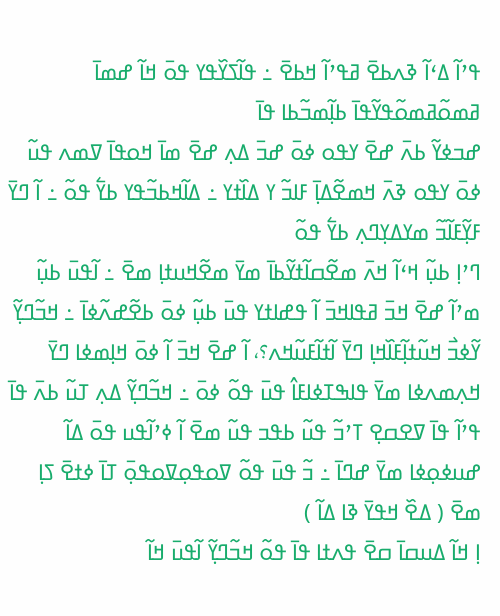ߟߴߊ߬ ߡߵߊ߬ ߢߍߕߐ߫ ߥߟߴߊ߬ ߞߕߐ߫ ߸ ߟߊ߬ߖߌ߰ߟߌ ߟߋ߫ ߞߊ߬ ߝߘߊ߫ ߥߘߋ߬ߥߘߋ߬ߟߌ߬ߟߊ߫ ߕߊ߲߬ߘߏ߬ߕߊ ߟߊ߫
ߝߏߦߌ߬ ߕߍ߫ ߝߐ߫ ߌߟߋ ߦߋ߫ ߝߏ߫ ߡߍ߲ ߝߐ߫ ߘߊ߫ ߞߋߟߊ߫ ߜߘߍ ߟߎ߬ ߦߋ߫ ߌߟߋ ߢߍ߫ ߞߘߐ߬ߡߊ߲߫ ߓߊߏ߬ ߌ ߡߊ߰ߙߌ ߸ ߡߊ߬ߞߕߏ߬ߟߌ ߕߌ߱ ߟߋ߬ ߸ ߊ߬ ߣߌ߫ ߓߌ߲߬ߓߊ߬ߏ߬ ߘߌߡߌ߲ߣߍ߲ ߕߌ߱ ߟߋ߬
ߣߴߊ߲ ߕߎ߲߬ ߞߵߊ߬ ߞߍ߫ ߘߐ߬ߛߊ߬ߙߌ߬ߕߊ߫ ߘߌ߫ ߘߐ߬ߞߎߙߊ߲ ߘߐ߫ ߸ ߊ߬ߟߎ߫ ߕߎ߲߬ ߘߴߊ߬ ߝߐ߫ ߞߏ߫ ߥߟߊߞߏ߫ ߊ߬ ߟߝߊߙߌ ߟߎ߫ ߕߎ߲߬ ߦߋ߫ ߕߐ߬ߝߍ߬ߦߊ߫ ߸ ߞߏ߬ߣߌ߲߬ ߌ߬ߦߏ߯ ߞߎ߬ߙߊ߲߬ߓߊ߰ߞߊ߲ ߣߌ߫ ߊ߬ߙߊ߬ߓߎ߬ߞߍ؟، ߊ߬ ߝߐ߫ ߞߏ߫ ߊ߬ ߦߋ߫ ߞߊ߲ߘߦߊ ߣߌ߫ ߞߍ߲ߘߍߦߊ ߘߌ߫ ߟߊߒߠߦߊߓߊ߮ ߟߎ߫ ߟߋ߬ ߦߋ߫ ߸ ߞߏ߬ߣߌ߲߬ ߡߍ߲ ߠߎ߬ ߕߍ߫ ߟߊ߫ ߟߴߊ߬ ߟߊ߫ ߜߐߛߐ߲ ߠߴߏ߬ ߟߎ߬ ߕߟߏ ߟߎ߬ ߘߐ߫ ߊ߬ ߦߴߊ߬ߟߎ ߟߋ߫ ߡߊ߬ ߝߎߦߋ߲ߦߊ ߘߌ߫ ߝߣߊ߫ ߸ ߏ߬ ߟߎ߫ ߟߋ߬ ߜߋߟߋ߲ߜߋߟߋ߲߫ ߠߊ߫ ߦߙߐ߫ ߖߊ߲ ߘߐ߫ ( ߡߐ߰ ߞߟߌ߫ ߢߊ ߡߊ߬ )
ߊ߲ ߞߊ߬ ߡߎߛߊ߫ ߛߐ߫ ߟߍߙߊ ߟߊ߫ ߟߋ߬ ߞߏ߬ߣߌ߲߬ ߊ߬ߟߎ߫ ߞߊ߬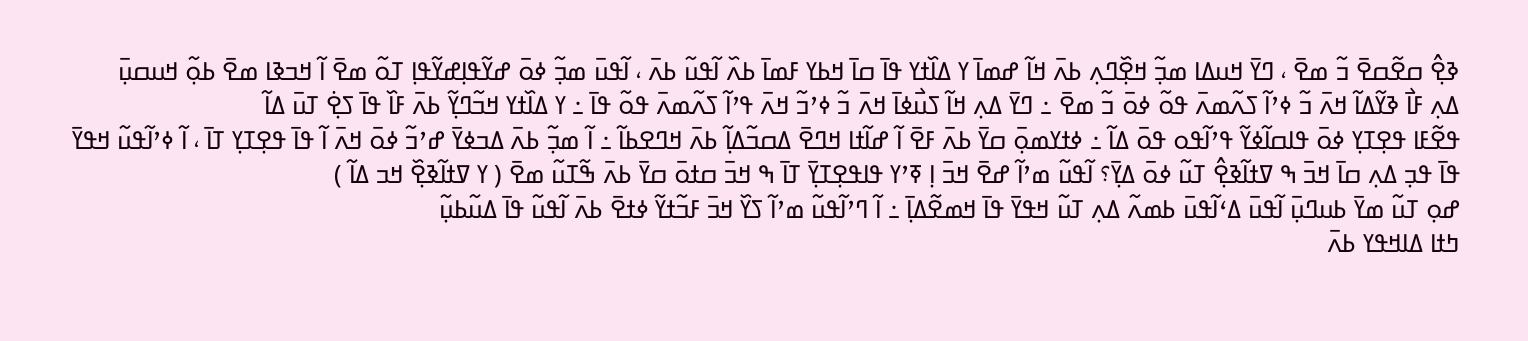ߢߐ߲߮ ߛߐ߬ߛߐ߫ ߏ߬ ߘߐ߫ ، ߣߌ߫ ߞߎߡߊ ߘߏ߲߬ ߞߐ߲߰ߣߍ߲ ߕߍ߫ ߞߊ߬ ߝߘߊ߫ ߌ ߡߊ߰ߙߌ ߟߊ߫ ߛߊ߫ ߞߕߌ ߓߘߊ߫ ߕߍ߰ ߊ߬ߟߎ߬ ߕߍ߫ ، ߊ߬ߟߎ߫ ߘߏ߲߬ ߦߋ߫ ߝߌ߬ߟߊ߲ߝߌ߬ߟߊ߲ ߠߋ߬ ߘߐ߫ ߊ߬ ߞߏߢߊ ߘߐ߫ ߕߋ߲߬ ߞߎߛߎ߲߫
ߡߍ߲ ߓߊ߯ ߢߌ߬ߡߊ߬ ߞߍ߫ ߏ߬ ߦߴߊ߬ ߖߍ߬ߘߍ߫ ߟߋ߬ ߦߋ߫ ߏ߬ ߘߐ߫ ߸ ߣߌ߫ ߡߍ߲ ߞߊ߬ ߖߎ߯ߦߊ߫ ߞߍ߫ ߏ߬ ߦߴߏ߬ ߞߍ߫ ߟߴߊ߬ ߖߍ߬ߘߍ߫ ߟߋ߬ ߟߊ߫ ߸ ߌ ߡߊ߰ߙߌ ߞߏ߬ߣߌ߲߬ ߕߍ߫ ߓߊ߰ ߟߊ߫ ߖߐ߲߭ ߠߎ߫ ߡߊ߬
ߟߐ߬ߓߊ ߟߐ߲ߠߌ߲ ߦߋ߫ ߟߊߛߊ߬ߦߌ߬ ߟߴߊ߬ߟߋ ߟߋ߫ ߡߊ߬ ߸ ߦߙߌߘߋ߲߫ ߛߌ߫ ߕߍ߫ ߓߐ߫ ߊ߬ ߝߊ߬ߙߊ ߞߣߐ߫ ߡߛߏ߬ߡߊ߲߬ ߕߍ߫ ߞߣߐߕߊ߬ ߸ ߊ߬ ߘߏ߲߬ ߕߍ߫ ߡߏߦߌ߫ ߝߴߏ߬ ߦߋ߫ ߞߍ߫ ߊ߬ ߟߊ߫ ߟߐ߲ߠߌ߲ ߠߊ߫ ، ߊ߬ ߦߴߊ߬ߟߎ߬ ߞߟߌ߫ ߟߊ߫ ߟߏ߲ ߡߍ߲ ߛߊ߫ ߞߏ߫ ߒ ߜߙߊ߬ߢߐ߲߮ ߠߎ߬ ߦߋ߫ ߡߌ߲߫؟ ߊ߬ߟߎ߬ ߘߴߊ߬ ߝߐ߫ ߞߏ߫ ߊ߲ ߧߴߌ ߟߊߟߐ߲ߠߌ߲߫ ߠߊ߫ ߒ ߞߏ߫ ߛߙߋ߫ ߛߌ߫ ߕߍ߫ ߒ߬ߠߎ߬ ߘߐ߫ ( ߌ ߜߙߊ߬ߢߐ߲߰ ߞߏ ߡߊ߬ )
ߝߋ߲ ߠߎ߬ ߘߌ߫ ߕߎߣߎ߲߫ ߊ߬ߟߎ߫ ߡߵߊ߬ߟߎ߫ ߕߘߍ߬ ߡߍ߲ ߠߎ߬ ߞߟߌ߫ ߟߊ߫ ߞߘߐ߬ߡߊ߲߫ ߸ ߊ߬ ߣߴߊ߬ߟߎ߬ ߘߴߊ߬ ߖߌ߰ ߞߏ߫ ߓߏ߬ߙߌ߬ ߦߙߐ߫ ߕߍ߫ ߊ߬ߟߎ߬ ߟߊ߫ ߡߎ߬ߕߎ߲߬
ߤߙߊ ߡߊߞߟߌ ߕߍ߫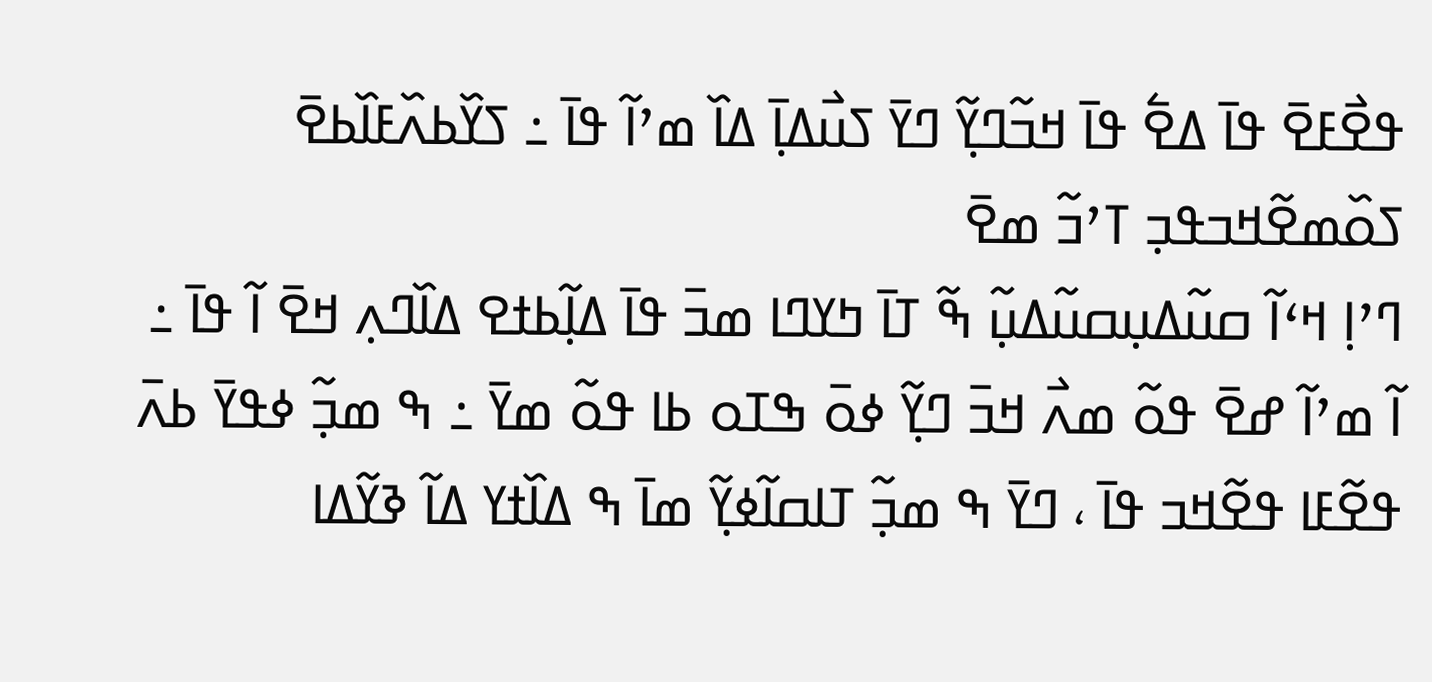ߟߐ߯ߓߐ߫ ߟߊ߫ ߡߐ߱ ߟߊ߫ ߞߏ߬ߣߌ߲߬ ߣߌ߫ ߖߎ߯ߡߊ߲߫ ߡߊ߰ ߘߴߊ߬ ߟߊ߫ ߸ ߖߌ߰ߕߍ߰ߓߊ߰ߕߐ߫ ߖߋ߰ߘߐ߬ߞߏߟߏ߲ ߠߴߏ߬ ߘߐ߫
ߣߴߊ߲ ߞߵߊ߬ ߛߎ߬ߡߎ߲ߛߎ߬ߡߎ߲߬ ߒ߬ ߠߊ߫ ߤߌߣߊ ߘߏ߫ ߟߊ߫ ߡߊ߲߬ߕߙߐ ߡߊ߰ߣߍ߲ ߞߐ߫ ߊ߬ ߟߊ߫ ߸ ߊ߬ ߘߴߊ߬ ߝߐ߫ ߟߋ߬ ߘߍ߯ ߞߏ߫ ߣߌ߲߬ ߦߋ߫ ߒߠߋ ߕߊ ߟߋ߬ ߘߌ߫ ߸ ߒ ߘߏ߲߬ ߦߟߌ߫ ߕߍ߫ ߟߐ߬ߓߊ ߟߐ߬ߞߏ ߟߊ߫ ، ߣߌ߫ ߒ ߘߏ߲߬ ߠߊߛߊ߬ߦߌ߲߬ ߘߊ߫ ߒ ߡߊ߰ߙߌ ߡߊ߬ ߢߌ߬ߡߊ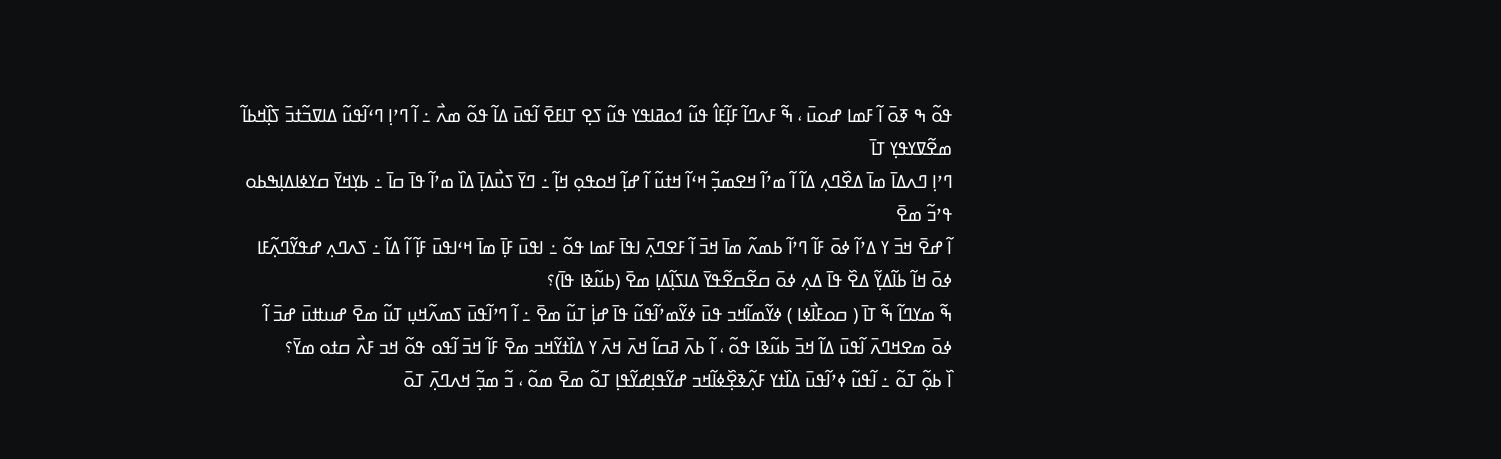ߟߋ߬ ߒ ߧߋ߫ ߊ߬ ߓߘߊ ߝߋߎ߫ ، ߒ߬ ߓߍߣߊ߬ ߓߊ߲߬ߓߊ߮ ߟߎ߬ ߗߋߥߊߟߌ ߟߎ߬ ߖߐ߲ ߠߊߓߐ߫ ߊ߬ߟߎ߫ ߡߊ߬ ߟߋ߬ ߘߍ߯ ߸ ߊ߬ ߣߴߊ߲ ߣߵߊ߬ߟߎ߬ ߡߊߜߏ߬ߙߏ߫ ߖߊ߲߰ߞߕߊ߬ ߘߐ߬ߜߌߟߌ߲ ߠߊ߫
ߣߴߊ߲ ߣߍߡߊ߫ ߘߊ߫ ߡߐ߰ߣߍ߲ ߡߊ߬ ߊ߬ ߘߴߊ߬ ߞߐߘߏ߲߬ ߞߵߊ߬ ߞߙߎ߬ ߊ߬ ߝߊ߲߬ ߞߋߟߋ߲ ߞߊ߲߬ ߸ ߣߌ߫ ߖߎ߯ߡߊ߲߫ ߡߊ߰ ߘߴߊ߬ ߟߊ߫ ߛߊ߫ ߸ ߕߌ߲ߞߌ߫ ߛߌߦߊߡߊ߲ߒߕߋ ߟߴߏ߬ ߘߐ߫
ߊ߬ ߝߐ߫ ߞߏ߫ ߌ ߡߴߊ߬ ߦߋ߫ ߓߊ߬ ߣߴߊ߬ ߕߘߍ߬ ߘߊ߫ ߞߏ߫ ߊ߬ ߓߐߣߍ߲߫ ߊߟߊ߫ ߓߘߊ ߟߋ߬ ߸ ߊߟߎ߫ ߓߊ߲߫ ߘߊ߫ ߞߵߊߟߎ߫ ߓߊ߲߬ ߊ߬ ߡߊ߬ ߸ ߖߍߣߍ߲ ߝߟߌ߬ߣߍ߲߬ߓߊ ߦߋ߫ ߞߊ߬ ߕߊ߬ߡߌ߲߬ ߡߐ߰ ߟߊ߫ ߡߍ߲ ߦߋ߫ ߛߐ߬ߛߐ߬ߟߌ߫ ߡߊߖߊ߲߬ߡߊ߲ ߘߐ߫ (ߕߎ߬ߢߊ ߟߊ߫)؟
ߒ߬ ߘߌߣߊ߬ ߒ߬ ߠߊ߫ ( ߛߋߓߊ߯ߦߊ ) ߦߌ߬ߘߊ߬ߞߏ ߟߎ߫ ߦߌ߬ߘߴߊ߬ߟߎ߬ ߟߊ߫ ߝߊ߲߭ ߠߎ߬ ߘߐ߫ ߸ ߊ߬ ߣߴߊ߬ߟߎ߫ ߖߘߍ߬ߞߎ߲ ߠߎ߬ ߘߐ߫ ߝߎߚߎ߫ ߝߏ߫ ߊ߬ ߦߋ߫ ߘߐߞߣߍ߫ ߊ߬ߟߎ߫ ߡߊ߬ ߞߏ߫ ߕߎ߬ߢߊ ߟߋ߬ ، ߊ߬ ߕߍ߫ ߥߛߊ߬ ߞߍ߫ ߞߍ߫ ߌ ߡߊ߰ߙߌ߬ߞߏ ߘߐ߫ ߓߊ߬ ߞߏ߫ ߊ߬ߟߋ ߟߋ߬ ߞߏ ߓߍ߯ ߛߙߋ ߘߌ߫؟
ߊ߰ ߕߋ߲߬ ߠߋ߬ ߸ ߊ߬ߟߎ߬ ߦߴߊ߬ߟߎ߫ ߡߊ߰ߙߌ ߓߍ߲߬ߢߐ߲߰ߦߊ߬ߞߏ ߝߌ߬ߟߊ߲ߝߌ߬ߟߊ߲ ߠߋ߬ ߘߐ߫ ߘߋ߬ ، ߏ߬ ߘߏ߲߬ ߞߍߣߍ߲߫ ߠߋ߫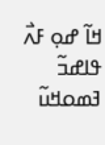ߞߊ߬ ߝߋ߲ ߓߍ߯ ߟߊߝߏ߬ ߔߘߋߞߎ߬